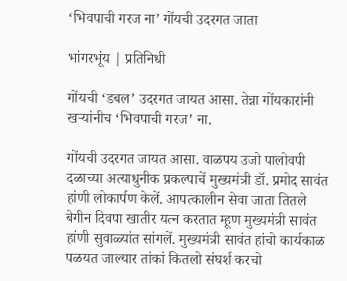‘भिवपाची गरज ना’ गोंयची उदरगत जाता

भांगरभूंय | प्रतिनिधी

गोंयची ‘डबल’ उदरगत जायत आसा. तेन्ना गोंयकारांनी खऱ्यांनीच ‘भिवपाची गरज’ ना.

गोंयची उदरगत जायत आसा. वाळपय उजो पालोवपी दळाच्या अत्याधुनीक प्रकल्पाचें मुख्यमंत्री डॉ. प्रमोद सावंत हांणी लोकार्पण केलें. आपत्कालीन सेवा जाता तितले बेगीन दिवपा खातीर यत्न करतात म्हूण मुख्यमंत्री सावंत हांणी सुवाळ्यांत सांगलें. मुख्यमंत्री सावंत हांचो कार्यकाळ पळयत जाल्यार तांकां कितलो संघर्श करचो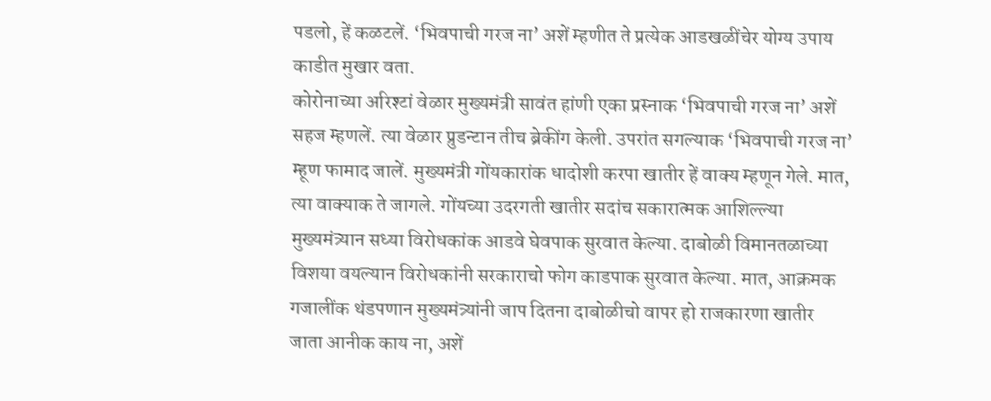पडलो, हें कळटलें. ‘भिवपाची गरज ना’ अशें म्हणीत ते प्रत्येक आडखळींचेर योग्य उपाय काडीत मुखार वता.
कोरोनाच्या अरिश्टां वेळार मुख्यमंत्री सावंत हांणी एका प्रस्नाक ‘भिवपाची गरज ना’ अशें सहज म्हणलें. त्या वेळार प्रुडन्टान तीच ब्रेकींग केली. उपरांत सगल्याक ‘भिवपाची गरज ना’ म्हूण फामाद जालें. मुख्यमंत्री गोंयकारांक धादोशी करपा खातीर हें वाक्य म्हणून गेले. मात, त्या वाक्याक ते जागले. गोंयच्या उदरगती खातीर सदांच सकारात्मक आशिल्ल्या मुख्यमंत्र्यान सध्या विरोधकांक आडवे घेवपाक सुरवात केल्या. दाबोळी विमानतळाच्या विशया वयल्यान विरोधकांनी सरकाराचो फोग काडपाक सुरवात केल्या. मात, आक्रमक गजालींक थंडपणान मुख्यमंत्र्यांनी जाप दितना दाबोळीचो वापर हो राजकारणा खातीर जाता आनीक काय ना, अशें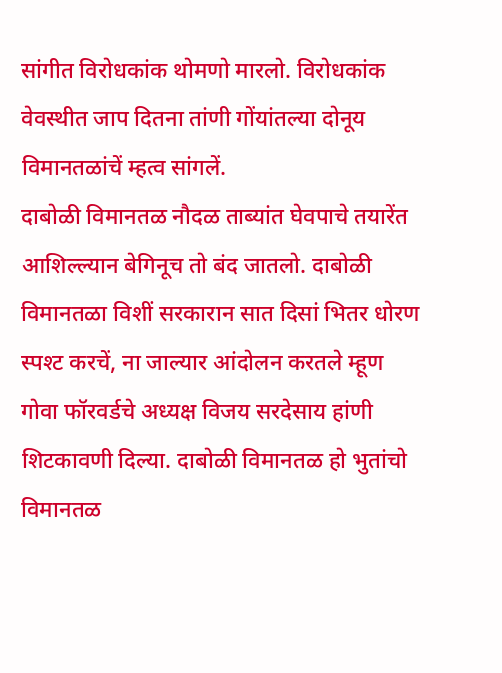सांगीत विरोधकांक थोमणो मारलो. विरोधकांक वेवस्थीत जाप दितना तांणी गोंयांतल्या दोनूय विमानतळांचें म्हत्व सांगलें.
दाबोळी विमानतळ नौदळ ताब्यांत घेवपाचे तयारेंत आशिल्ल्यान बेगिनूच तो बंद जातलो. दाबोळी विमानतळा विशीं सरकारान सात दिसां भितर धोरण स्पश्ट करचें, ना जाल्यार आंदोलन करतले म्हूण गोवा फॉरवर्डचे अध्यक्ष विजय सरदेसाय हांणी शिटकावणी दिल्या. दाबोळी विमानतळ हो भुतांचो विमानतळ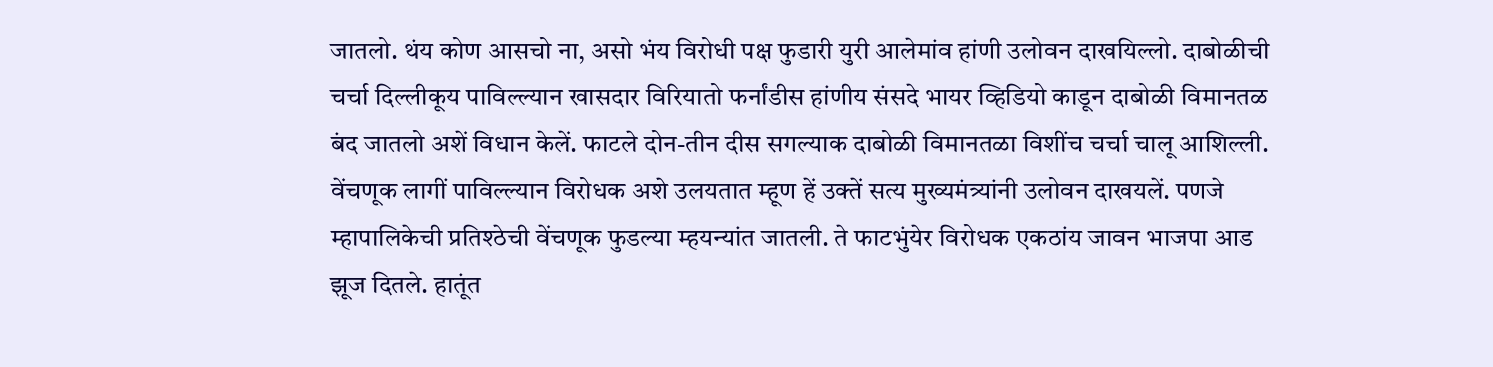जातलो. थंय कोण आसचो ना, असो भंय विरोधी पक्ष फुडारी युरी आलेमांव हांणी उलोवन दाखयिल्लो. दाबोळीची चर्चा दिल्लीकूय पाविल्ल्यान खासदार विरियातो फर्नांडीस हांणीय संसदे भायर व्हिडियो काडून दाबोळी विमानतळ बंद जातलो अशें विधान केलें. फाटले दोन-तीन दीस सगल्याक दाबोळी विमानतळा विशींच चर्चा चालू आशिल्ली.
वेंचणूक लागीं पाविल्ल्यान विरोधक अशे उलयतात म्हूण हें उक्तें सत्य मुख्यमंत्र्यांनी उलोवन दाखयलें. पणजे म्हापालिकेची प्रतिश्ठेची वेंचणूक फुडल्या म्हयन्यांत जातली. ते फाटभुंयेर विरोधक एकठांय जावन भाजपा आड झूज दितले. हातूंत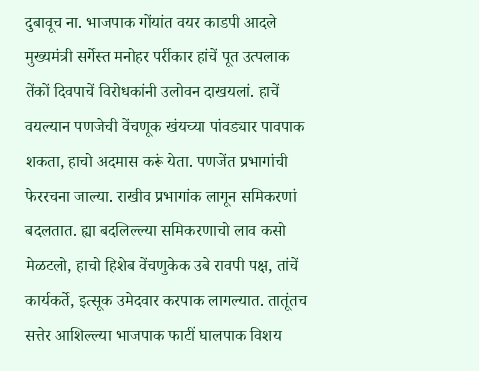दुबावूच ना. भाजपाक गोंयांत वयर काडपी आदले मुख्यमंत्री सर्गेस्त मनोहर पर्रीकार हांचें पूत उत्पलाक तेंकों दिवपाचें विरोधकांनी उलोवन दाखयलां. हाचें वयल्यान पणजेची वेंचणूक खंयच्या पांवड्यार पावपाक शकता, हाचो अदमास करूं येता. पणजेंत प्रभागांची फेररचना जाल्या. राखीव प्रभागांक लागून समिकरणां बदलतात. ह्या बदलिल्ल्या समिकरणाचो लाव कसो मेळटलो, हाचो हिशेब वेंचणुकेक उबे रावपी पक्ष, तांचें कार्यकर्ते, इत्सूक उमेदवार करपाक लागल्यात. तातूंतच सत्तेर आशिल्ल्या भाजपाक फाटीं घालपाक विशय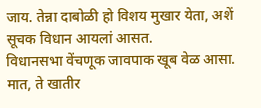जाय. तेन्ना दाबोळी हो विशय मुखार येता, अशें सूचक विधान आयलां आसत.
विधानसभा वेंचणूक जावपाक खूब वेळ आसा. मात, ते खातीर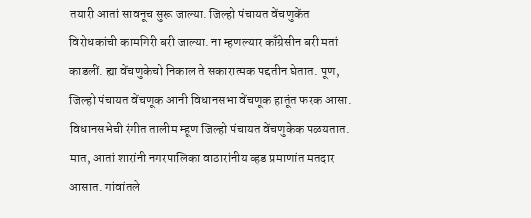तयारी आतां सावनूच सुरू जाल्या. जिल्हो पंचायत वेंचणुकेंत विरोधकांची कामगिरी बरी जाल्या. ना म्हणल्यार काँग्रेसीन बरी मतां काडलीं. ह्या वेंचणुकेचो निकाल ते सकारात्मक पद्दतीन घेतात. पूण, जिल्हो पंचायत वेंचणूक आनी विधानसभा वेंचणूक हातूंत फरक आसा. विधानसभेची रंगीत तालीम म्हूण जिल्हो पंचायत वेंचणुकेक पळयतात. मात, आतां शारांनी नगरपालिका वाठारांनीय व्हड प्रमाणांत मतदार आसात. गांवांतले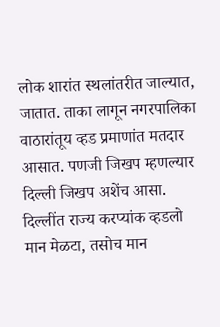लोक शारांत स्थलांतरीत जाल्यात, जातात. ताका लागून नगरपालिका वाठारांतूय व्हड प्रमाणांत मतदार आसात. पणजी जिखप म्हणल्यार दिल्ली जिखप अशेंच आसा. दिल्लींत राज्य करप्यांक व्हडलो मान मेळटा, तसोच मान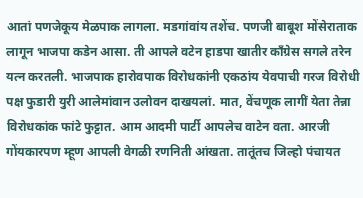आतां पणजेकूय मेळपाक लागला. मडगांवांय तशेंच. पणजी बाबूश मोंसेराताक लागून भाजपा कडेन आसा. ती आपले वटेन हाडपा खातीर काँग्रेस सगले तरेन यत्न करतली. भाजपाक हारोवपाक विरोधकांनी एकठांय येवपाची गरज विरोधी पक्ष फुडारी युरी आलेमांवान उलोवन दाखयलां. मात, वेंचणूक लागीं येता तेन्ना विरोधकांक फांटे फुट्टात. आम आदमी पार्टी आपलेच वाटेन वता. आरजी गोंयकारपण म्हूण आपली वेगळी रणनिती आंखता. तातूंतच जिल्हो पंचायत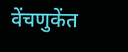वेंचणुकेंत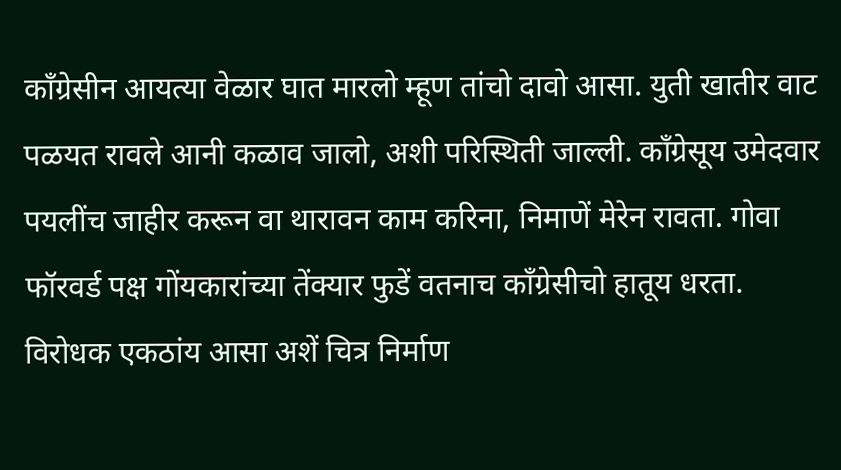काँग्रेसीन आयत्या वेळार घात मारलो म्हूण तांचो दावो आसा. युती खातीर वाट पळयत रावले आनी कळाव जालो, अशी परिस्थिती जाल्ली. काँग्रेसूय उमेदवार पयलींच जाहीर करून वा थारावन काम करिना, निमाणें मेरेन रावता. गोवा फॉरवर्ड पक्ष गोंयकारांच्या तेंक्यार फुडें वतनाच काँग्रेसीचो हातूय धरता.
विरोधक एकठांय आसा अशें चित्र निर्माण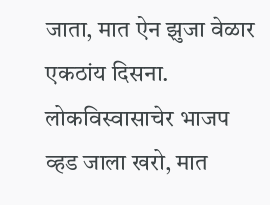जाता, मात ऐन झुजा वेळार एकठांय दिसना. लोकविस्वासाचेर भाजप व्हड जाला खरो, मात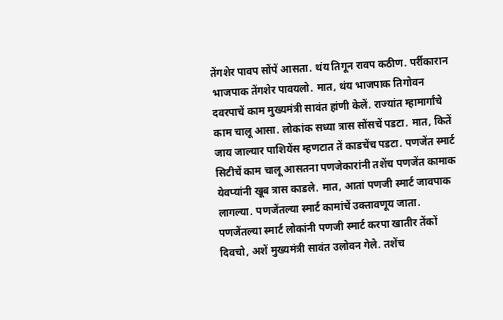तेंगशेर पावप सोंपें आसता. थंय तिगून रावप कठीण. पर्रीकारान भाजपाक तेंगशेर पावयलो. मात, थंय भाजपाक तिगोवन दवरपाचें काम मुख्यमंत्री सावंत हांणी केलें. राज्यांत म्हामार्गांचे काम चालू आसा. लोकांक सध्या त्रास सोंसचें पडटा. मात, कितें जाय जाल्यार पाशियेंस म्हणटात तें काडचेंच पडटा. पणजेंत स्मार्ट सिटीचें काम चालू आसतना पणजेकारांनी तशेंच पणजेंत कामाक येवप्यांनी खूब त्रास काडले. मात, आतां पणजी स्मार्ट जावपाक लागल्या. पणजेंतल्या स्मार्ट कामांचें उक्तावणूय जाता. पणजेंतल्या स्मार्ट लोकांनी पणजी स्मार्ट करपा खातीर तेंकों दिवचो, अशें मुख्यमंत्री सावंत उलोवन गेले. तशेंच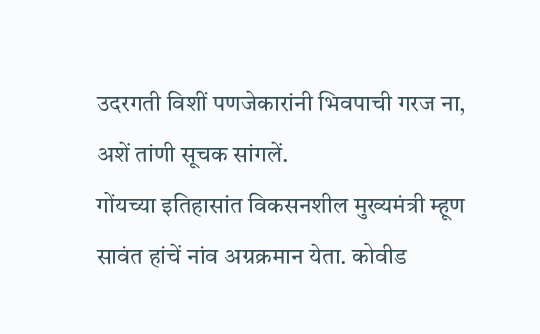उदरगती विशीं पणजेकारांनी भिवपाची गरज ना, अशें तांणी सूचक सांगलें.
गोंयच्या इतिहासांत विकसनशील मुख्यमंत्री म्हूण सावंत हांचें नांव अग्रक्रमान येता. कोवीड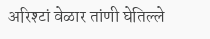अरिश्टां वेळार तांणी घेतिल्ले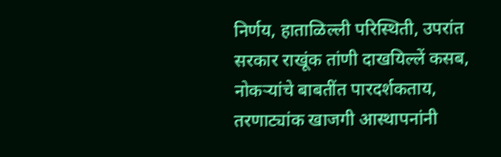निर्णय, हाताळिल्ली परिस्थिती, उपरांत सरकार राखूंक तांणी दाखयिल्लें कसब, नोकऱ्यांचे बाबतींत पारदर्शकताय, तरणाट्यांक खाजगी आस्थापनांनी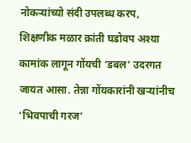नोकऱ्यांच्यो संदी उपलब्ध करप, शिक्षणीक मळार क्रांती घडोवप अश्या कामांक लागून गोंयची ‘डबल’ उदरगत जायत आसा. तेन्ना गोंयकारांनी खऱ्यांनीच ‘भिवपाची गरज’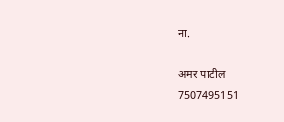ना.

अमर पाटील
7507495151